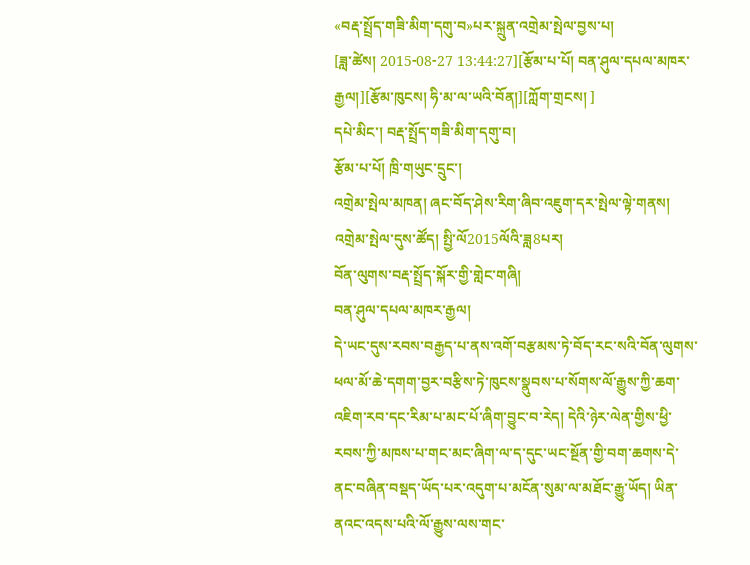«བརྡ་སྤྲོད་གཟི་མིག་དགུ་བ»པར་སྐྲུན་འགྲེམ་སྤེལ་བྱས་པ།
[ཟླ་ཚེས། 2015-08-27 13:44:27][རྩོམ་པ་པོ། བན་ཤུལ་དཔལ་མཁར་རྒྱལ།][རྩོམ་ཁུངས། ཧི་མ་ལ་ཡའི་བོན།][ཀློག་གྲངས། ]
དཔེ་མིང་། བརྡ་སྤྲོད་གཟི་མིག་དགུ་བ།
རྩོམ་པ་པོ། ཁྲི་གཡུང་དྲུང་།
འགྲེམ་སྤེལ་མཁན། ཞང་བོད་ཤེས་རིག་ཞིབ་འཇུག་དར་སྤེལ་ལྟེ་གནས།
འགྲེམ་སྤེལ་དུས་ཚོད། སྤྱི་ལོ2015ལོའི་ཟླ8པར།
བོན་ལུགས་བརྡ་སྤྲོད་སྐོར་གྱི་གླེང་གཞི།
བན་ཤུལ་དཔལ་མཁར་རྒྱལ།
དེ་ཡང་དུས་རབས་བརྒྱད་པ་ནས་འགོ་བརྩམས་ཏེ་བོད་རང་སའི་བོན་ལུགས་ཕལ་མོ་ཆེ་དགག་བྱར་བརྩིས་ཏེ་ཁུངས་སྣུབས་པ་སོགས་ལོ་རྒྱུས་ཀྱི་ཆག་འཇིག་རབ་དང་རིམ་པ་མང་པོ་ཞིག་བྱུང་བ་རེད། དེའི་ཉེར་ལེན་གྱིས་ཕྱི་རབས་ཀྱི་མཁས་པ་གང་མང་ཞིག་ལ་ད་དུང་ཡང་སྔོན་གྱི་བག་ཆགས་དེ་ནང་བཞིན་བསྡད་ཡོད་པར་འདུག་པ་མངོན་སུམ་ལ་མཐོང་རྒྱུ་ཡོད། ཡིན་ནའང་འདས་པའི་ལོ་རྒྱུས་ལས་གང་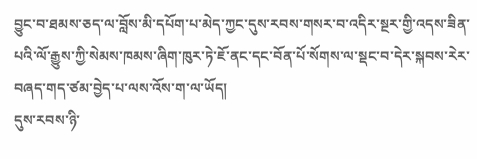བྱུང་བ་ཐམས་ཅད་ལ་བློས་མི་དཔོག་པ་མེད་ཀྱང་དུས་རབས་གསར་བ་འདིར་སྔར་གྱི་འདས་ཟིན་པའི་ལོ་རྒྱུས་ཀྱི་སེམས་ཁམས་ཞིག་ཁུར་ཏེ་ཇོ་ནང་དང་བོན་པོ་སོགས་ལ་སྡང་བ་དེར་སྐབས་རེར་བཞད་གད་ཙམ་བྱེད་པ་ལས་འོས་ག་ལ་ཡོད།
དུས་རབས་ཉི་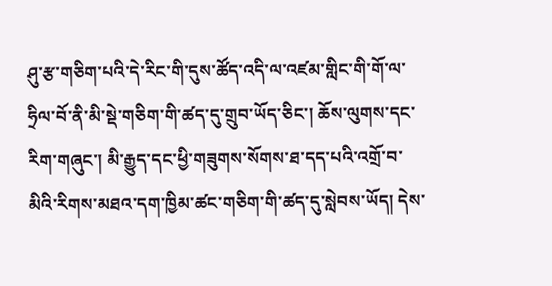ཤུ་རྩ་གཅིག་པའི་དེ་རིང་གི་དུས་ཚོད་འདི་ལ་འཛམ་གླིང་གི་གོ་ལ་ཧྲིལ་བོ་ནི་མི་སྡེ་གཅིག་གི་ཚད་དུ་གྲུབ་ཡོད་ཅིང་། ཆོས་ལུགས་དང་རིག་གཞུང་། མི་རྒྱུད་དང་ཕྱི་གཟུགས་སོགས་ཐ་དད་པའི་འགྲོ་བ་མིའི་རིགས་མཐའ་དག་ཁྱིམ་ཚང་གཅིག་གི་ཚད་དུ་སླེབས་ཡོད། དེས་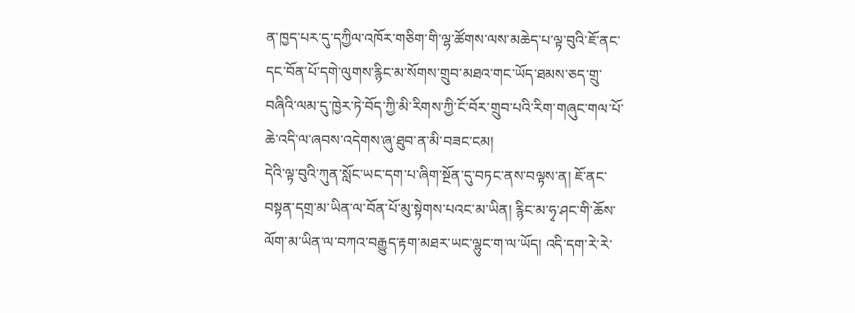ན་ཁྱད་པར་དུ་དཀྱིལ་འཁོར་གཅིག་གི་ལྷ་ཚོགས་ལས་མཆེད་པ་ལྟ་བུའི་ཇོ་ནང་དང་བོན་པོ་དགེ་ལུགས་རྙིང་མ་སོགས་གྲུབ་མཐའ་གང་ཡོད་ཐམས་ཅད་གྲུ་བཞིའི་ལམ་དུ་ཁྱེར་ཏེ་བོད་ཀྱི་མི་རིགས་ཀྱི་ངོ་བོར་གྲུབ་པའི་རིག་གཞུང་གལ་པོ་ཆེ་འདི་ལ་ཞབས་འདེགས་ཞུ་ཐུབ་ན་མི་བཟང་ངམ།
དེའི་ལྟ་བུའི་ཀུན་སློང་ཡང་དག་པ་ཞིག་སྔོན་དུ་བཏང་ནས་བལྟས་ན། ཇོ་ནང་བསྟན་དགྲ་མ་ཡིན་ལ་བོན་པོ་མུ་སྟེགས་པའང་མ་ཡིན། རྙིང་མ་ཧྭ་ཤང་གི་ཆོས་ལོག་མ་ཡིན་ལ་བཀའ་བརྒྱུད་རྟག་མཐར་ཡང་ལྷུང་ག་ལ་ཡོད། འདི་དག་རེ་རེ་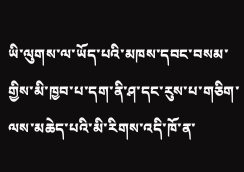ཡི་ལུགས་ལ་ཡོད་པའི་མཁས་དབང་བསམ་གྱིས་མི་ཁྱབ་པ་དག་ནི་ཤ་དང་རུས་པ་གཅིག་ལས་མཆེད་པའི་མི་རིགས་འདི་ཁོ་ན་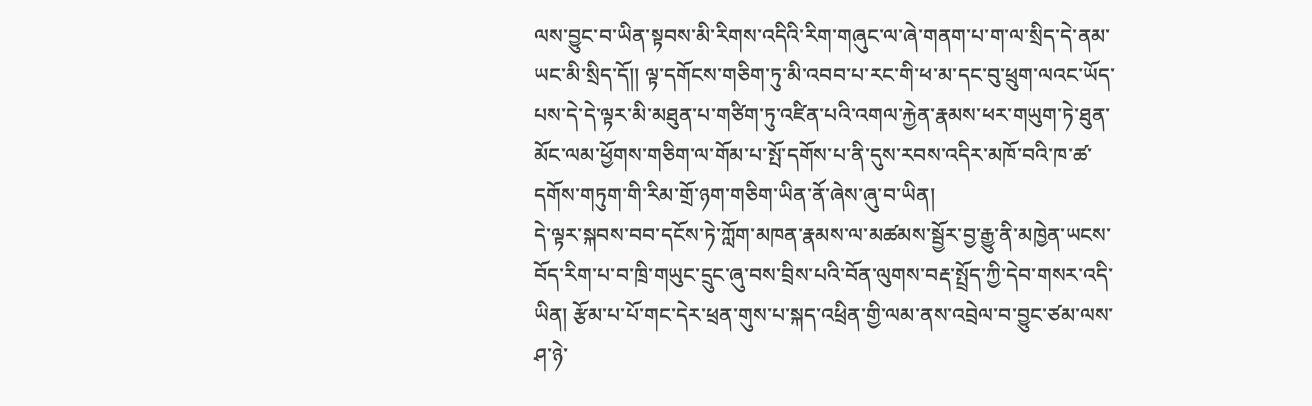ལས་བྱུང་བ་ཡིན་སྟབས་མི་རིགས་འདིའི་རིག་གཞུང་ལ་ཞེ་གནག་པ་ག་ལ་སྲིད་དེ་ནམ་ཡང་མི་སྲིད་དོ།། ལྟ་དགོངས་གཅིག་ཏུ་མི་འབབ་པ་རང་གི་ཕ་མ་དང་བུ་ཕྲུག་ལའང་ཡོད་པས་དེ་དེ་ལྟར་མི་མཐུན་པ་གཙིག་ཏུ་འཛིན་པའི་འགལ་རྐྱེན་རྣམས་ཕར་གཡུག་ཏེ་ཐུན་མོང་ལམ་ཕྱོགས་གཅིག་ལ་གོམ་པ་སྤོ་དགོས་པ་ནི་དུས་རབས་འདིར་མཁོ་བའི་ཁ་ཚ་དགོས་གཏུག་གི་རིམ་གྲོ་ཉག་གཅིག་ཡིན་ནོ་ཞེས་ཞུ་བ་ཡིན།
དེ་ལྟར་སྐབས་བབ་དངོས་ཏེ་ཀློག་མཁན་རྣམས་ལ་མཚམས་སྦྱོར་བྱ་རྒྱུ་ནི་མཁྱེན་ཡངས་བོད་རིག་པ་བ་ཁྲི་གཡུང་དྲུང་ཞུ་བས་བྲིས་པའི་བོན་ལུགས་བརྡ་སྤྲོད་ཀྱི་དེབ་གསར་འདི་ཡིན། རྩོམ་པ་པོ་གང་དེར་ཕྲན་གུས་པ་སྐད་འཕྲིན་གྱི་ལམ་ནས་འབྲེལ་བ་བྱུང་ཙམ་ལས་ཤ་ཉེ་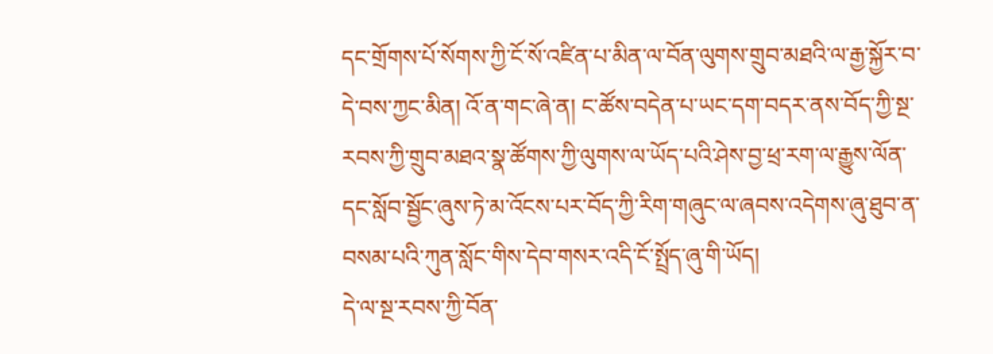དང་གྲོགས་པོ་སོགས་ཀྱི་ངོ་སོ་འཛིན་པ་མིན་ལ་བོན་ལུགས་གྲུབ་མཐའི་ལ་རྒྱ་སྐྱོར་བ་དེ་བས་ཀྱང་མིན། འོ་ན་གང་ཞེ་ན། ང་ཚོས་བདེན་པ་ཡང་དག་བདར་ནས་བོད་ཀྱི་སྔ་རབས་ཀྱི་གྲུབ་མཐའ་སྣ་ཚོགས་ཀྱི་ལུགས་ལ་ཡོད་པའི་ཤེས་བྱ་ཕྲ་རག་ལ་རྒྱུས་ལོན་དང་སློབ་སྦྱོང་ཞུས་ཏེ་མ་འོངས་པར་བོད་ཀྱི་རིག་གཞུང་ལ་ཞབས་འདེགས་ཞུ་ཐུབ་ན་བསམ་པའི་ཀུན་སློང་གིས་དེབ་གསར་འདི་ངོ་སྤྲོད་ཞུ་གི་ཡོད།
དེ་ལ་སྔ་རབས་ཀྱི་བོན་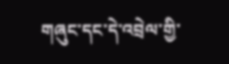གཞུང་དང་དེ་འབྲེལ་གྱི་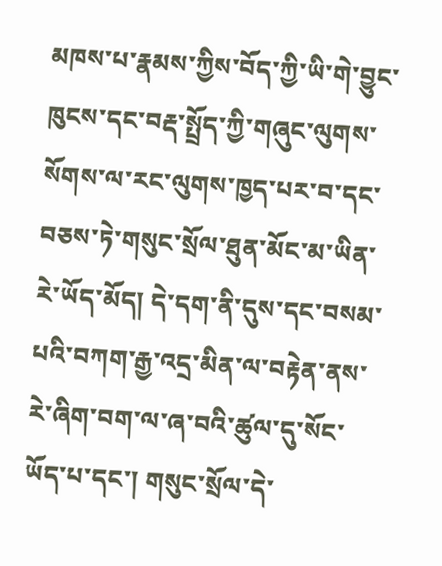མཁས་པ་རྣམས་ཀྱིས་བོད་ཀྱི་ཡི་གེ་བྱུང་ཁུངས་དང་བརྡ་སྤྲོད་ཀྱི་གཞུང་ལུགས་སོགས་ལ་རང་ལུགས་ཁྱད་པར་བ་དང་བཅས་ཏེ་གསུང་སྲོལ་ཐུན་མོང་མ་ཡིན་རེ་ཡོད་མོད། དེ་དག་ནི་དུས་དང་བསམ་པའི་བཀག་རྒྱ་འདྲ་མིན་ལ་བརྟེན་ནས་རེ་ཞིག་བག་ལ་ཞ་བའི་ཚུལ་དུ་སོང་ཡོད་པ་དང་། གསུང་སྲོལ་དེ་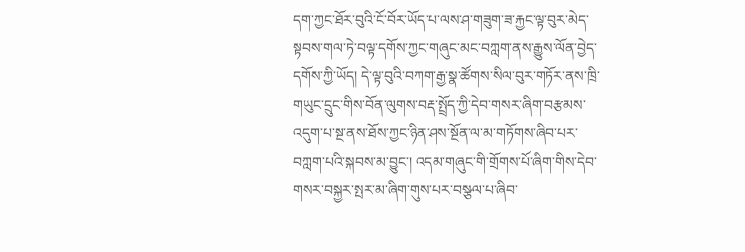དག་ཀྱང་ཐོར་བུའི་ངོ་བོར་ཡོད་པ་ལས་ཤ་གཟུག་ཟ་རྐྱང་ལྟ་བུར་མེད་སྟབས་གལ་ཏེ་བལྟ་དགོས་ཀྱང་གཞུང་མང་བཀླག་ནས་རྒྱུས་ལོན་བྱེད་དགོས་ཀྱི་ཡོད། དེ་ལྟ་བུའི་བཀག་རྒྱ་སྣ་ཚོགས་སིལ་བུར་གཏོར་ནས་ཁྲི་གཡུང་དྲུང་གིས་བོན་ལུགས་བརྡ་སྤྲོད་ཀྱི་དེབ་གསར་ཞིག་བརྩམས་འདུག་པ་སྔ་ནས་ཐོས་ཀྱང་ཉིན་ཤས་སྔོན་ལ་མ་གཏོགས་ཞིབ་པར་བཀླག་པའི་སྐབས་མ་བྱུང་། འདམ་གཞུང་གི་གྲོགས་པོ་ཞིག་གིས་དེབ་གསར་བསྐྱར་སྤར་མ་ཞིག་གུས་པར་བསྩལ་པ་ཞིབ་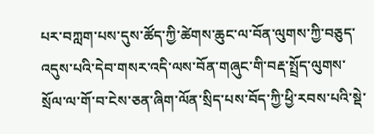པར་བཀླག་པས་དུས་ཚོད་ཀྱི་ཚེགས་ཆུང་ལ་བོན་ལུགས་ཀྱི་བཅུད་འདུས་པའི་དེབ་གསར་འདི་ལས་བོན་གཞུང་གི་བརྡ་སྤྲོད་ལུགས་སྲོལ་ལ་གོ་བ་ངེས་ཅན་ཞིག་ལོན་སྲིད་པས་བོད་ཀྱི་ཕྱི་རབས་པའི་སྡེ་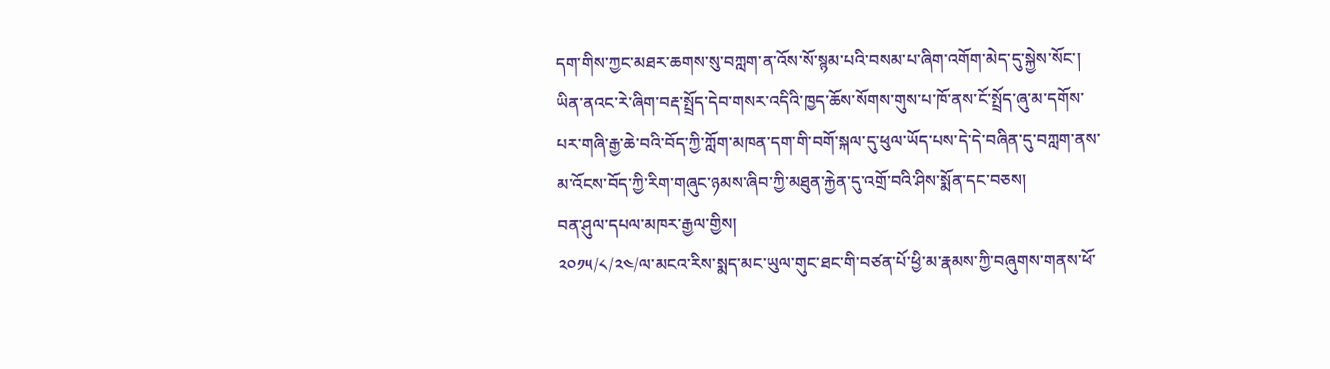དག་གིས་ཀྱང་མཐར་ཆགས་སུ་བཀླག་ན་འོས་སོ་སྙམ་པའི་བསམ་པ་ཞིག་འགོག་མེད་དུ་སྐྱེས་སོང་། ཡིན་ནའང་རེ་ཞིག་བརྡ་སྤྲོད་དེབ་གསར་འདིའི་ཁྱད་ཆོས་སོགས་གུས་པ་ཁོ་ནས་ངོ་སྤྲོད་ཞུ་མ་དགོས་པར་གཞི་རྒྱ་ཆེ་བའི་བོད་ཀྱི་ཀློག་མཁན་དག་གི་བགོ་སྐལ་དུ་ཕུལ་ཡོད་པས་དེ་དེ་བཞིན་དུ་བཀླག་ནས་མ་འོངས་བོད་ཀྱི་རིག་གཞུང་ཉམས་ཞིབ་ཀྱི་མཐུན་རྐྱེན་དུ་འགྲོ་བའི་ཤིས་སྨོན་དང་བཅས།
བན་ཤུལ་དཔལ་མཁར་རྒྱལ་གྱིས།
༢༠༡༥/༨/༢༤/ལ་མངའ་རིས་སྨད་མང་ཡུལ་གུང་ཐང་གི་བཙན་པོ་ཕྱི་མ་རྣམས་ཀྱི་བཞུགས་གནས་ཕོ་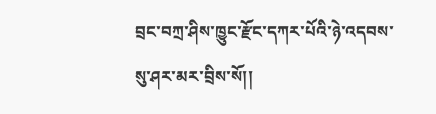བྲང་བཀྲ་ཤིས་ཁྱུང་རྫོང་དཀར་པོའི་ཉེ་འདབས་སུ་ཤར་མར་བྲིས་སོ།།